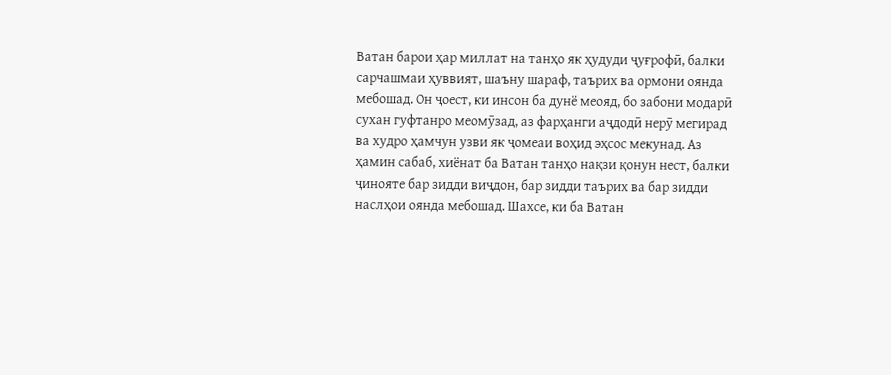Ватан барои ҳар миллат на танҳо як ҳудуди ҷуғрофӣ, балки сарчашмаи ҳуввият, шаъну шараф, таърих ва ормони оянда мебошад. Он ҷоест, ки инсон ба дунё меояд, бо забони модарӣ сухан гуфтанро меомӯзад, аз фарҳанги аҷдодӣ нерӯ мегирад ва худро ҳамчун узви як ҷомеаи воҳид эҳсос мекунад. Аз ҳамин сабаб, хиёнат ба Ватан танҳо нақзи қонун нест, балки ҷинояте бар зидди виҷдон, бар зидди таърих ва бар зидди наслҳои оянда мебошад. Шахсе, ки ба Ватан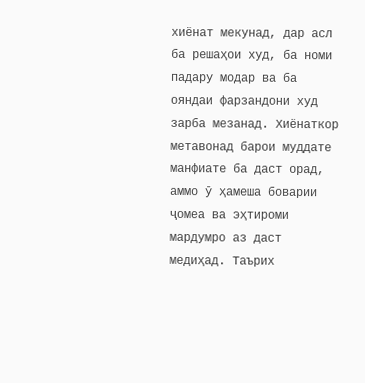хиёнат мекунад, дар асл ба решаҳои худ, ба номи падару модар ва ба ояндаи фарзандони худ зарба мезанад. Хиёнаткор метавонад барои муддате манфиате ба даст орад, аммо ӯ ҳамеша боварии ҷомеа ва эҳтироми мардумро аз даст медиҳад. Таърих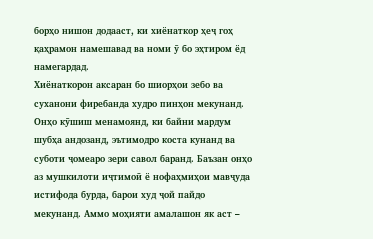борҳо нишон додааст, ки хиёнаткор ҳеҷ гоҳ қаҳрамон намешавад ва номи ӯ бо эҳтиром ёд намегардад.
Хиёнаткорон аксаран бо шиорҳои зебо ва суханони фиребанда худро пинҳон мекунанд. Онҳо кӯшиш менамоянд, ки байни мардум шубҳа андозанд, эътимодро коста кунанд ва суботи ҷомеаро зери савол баранд. Баъзан онҳо аз мушкилоти иҷтимоӣ ё нофаҳмиҳои мавҷуда истифода бурда, барои худ ҷой пайдо мекунанд. Аммо моҳияти амалашон як аст –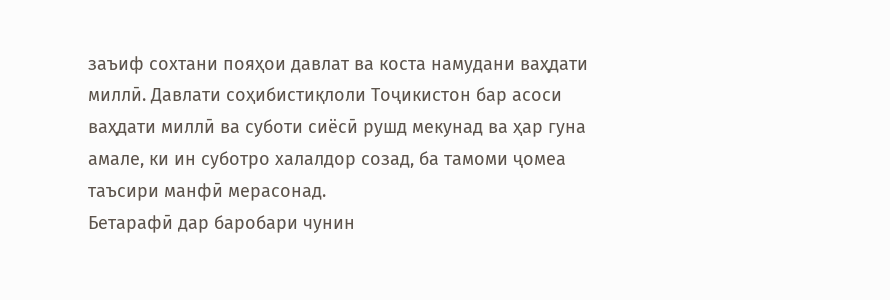заъиф сохтани пояҳои давлат ва коста намудани ваҳдати миллӣ. Давлати соҳибистиқлоли Тоҷикистон бар асоси ваҳдати миллӣ ва суботи сиёсӣ рушд мекунад ва ҳар гуна амале, ки ин суботро халалдор созад, ба тамоми ҷомеа таъсири манфӣ мерасонад.
Бетарафӣ дар баробари чунин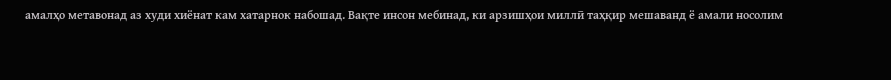амалҳо метавонад аз худи хиёнат кам хатарнок набошад. Вақте инсон мебинад, ки арзишҳои миллӣ таҳқир мешаванд ё амали носолим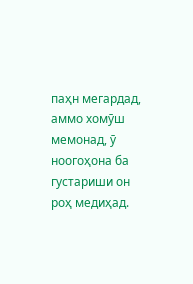паҳн мегардад, аммо хомӯш мемонад, ӯ ноогоҳона ба густариши он роҳ медиҳад.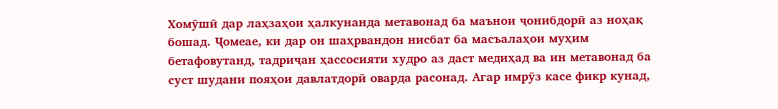Хомӯшӣ дар лаҳзаҳои ҳалкунанда метавонад ба маънои ҷонибдорӣ аз ноҳақ бошад. Ҷомеае, ки дар он шаҳрвандон нисбат ба масъалаҳои муҳим бетафовутанд, тадриҷан ҳассосияти худро аз даст медиҳад ва ин метавонад ба суст шудани пояҳои давлатдорӣ оварда расонад. Агар имрӯз касе фикр кунад,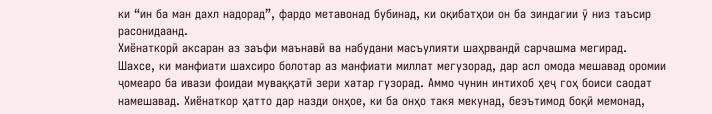ки “ин ба ман дахл надорад”, фардо метавонад бубинад, ки оқибатҳои он ба зиндагии ӯ низ таъсир расонидаанд.
Хиёнаткорӣ аксаран аз заъфи маънавӣ ва набудани масъулияти шаҳрвандӣ сарчашма мегирад. Шахсе, ки манфиати шахсиро болотар аз манфиати миллат мегузорад, дар асл омода мешавад оромии ҷомеаро ба ивази фоидаи муваққатӣ зери хатар гузорад. Аммо чунин интихоб ҳеҷ гоҳ боиси саодат намешавад. Хиёнаткор ҳатто дар назди онҳое, ки ба онҳо такя мекунад, беэътимод боқӣ мемонад,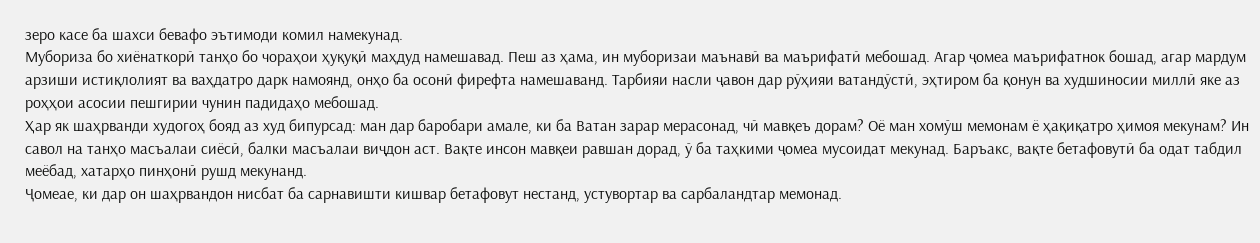зеро касе ба шахси бевафо эътимоди комил намекунад.
Мубориза бо хиёнаткорӣ танҳо бо чораҳои ҳуқуқӣ маҳдуд намешавад. Пеш аз ҳама, ин муборизаи маънавӣ ва маърифатӣ мебошад. Агар ҷомеа маърифатнок бошад, агар мардум арзиши истиқлолият ва ваҳдатро дарк намоянд, онҳо ба осонӣ фирефта намешаванд. Тарбияи насли ҷавон дар рӯҳияи ватандӯстӣ, эҳтиром ба қонун ва худшиносии миллӣ яке аз роҳҳои асосии пешгирии чунин падидаҳо мебошад.
Ҳар як шаҳрванди худогоҳ бояд аз худ бипурсад: ман дар баробари амале, ки ба Ватан зарар мерасонад, чӣ мавқеъ дорам? Оё ман хомӯш мемонам ё ҳақиқатро ҳимоя мекунам? Ин савол на танҳо масъалаи сиёсӣ, балки масъалаи виҷдон аст. Вақте инсон мавқеи равшан дорад, ӯ ба таҳкими ҷомеа мусоидат мекунад. Баръакс, вақте бетафовутӣ ба одат табдил меёбад, хатарҳо пинҳонӣ рушд мекунанд.
Ҷомеае, ки дар он шаҳрвандон нисбат ба сарнавишти кишвар бетафовут нестанд, устувортар ва сарбаландтар мемонад.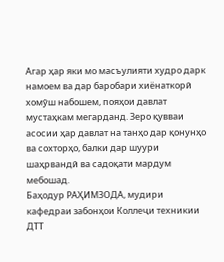Агар ҳар яки мо масъулияти худро дарк намоем ва дар баробари хиёнаткорӣ хомӯш набошем, пояҳои давлат мустаҳкам мегарданд. Зеро қувваи асосии ҳар давлат на танҳо дар қонунҳо ва сохторҳо, балки дар шуури шаҳрвандӣ ва садоқати мардум мебошад.
Баҳодур РАҲИМЗОДА, мудири кафедраи забонҳои Коллеҷи техникии ДТТ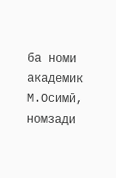ба номи академик М.Осимӣ, номзади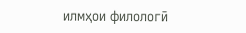илмҳои филологӣ